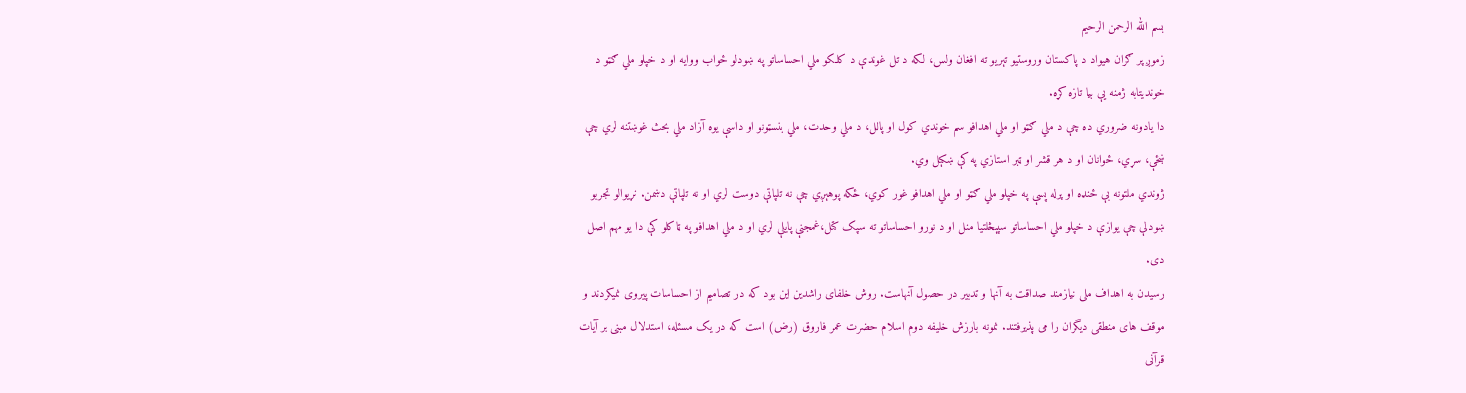بسم الله الرحمن الرحیم
زموږ پر ګران هیواد د پاکستان وروستیو تېریو ته افغان ولس، لکه د تل غوندې د کلکو ملي احساساتو په ښودلو ځواب ووایه او د خپلو ملي ګټو د خوندیتابه ژمنه یې بیا تازه کړه.
دا یادونه ضروري ده چې د ملي ګټو او ملي اهدافو سم خوندي کول او پالل، د ملي وحدت، ملي بنسټونو او داسې یوه آزاد ملي بحث غوښتنه لري چې ښځې، سړي، ځوانان او د هر قشر او ټبر استازي په کې ښکېل وي.
ژوندي ملتونه بې ځنډه او پرله پسې په خپلو ملي ګټو او ملي اهدافو غور کوي، ځکه پوهېږي چې نه تلپاتې دوست لري او نه تلپاتې دښمن. نړیوالو تجربو ښودلې چې یوازې د خپلو ملي احساساتو سپېڅلتیا منل او د نورو احساساتو ته سپک کتل،غمجنې پایلې لري او د ملي اهدافو په ټاکلو کې دا یو مهم اصل دی.
رسیدن به اهداف ملی نیازمند صداقت به آنها و تدبیر در حصول آنهاست. روش خلفای راشدین این بود که در تصامیم از احساسات پيروی نمیکردند و موقف های منطقی دیگران را می پذیرفتند. نمونه بارزش خلیفه دوم اسلام حضرت عمر فاروق (رض) است که در یک مسئله، استدلال مبنی بر آیات قرآنی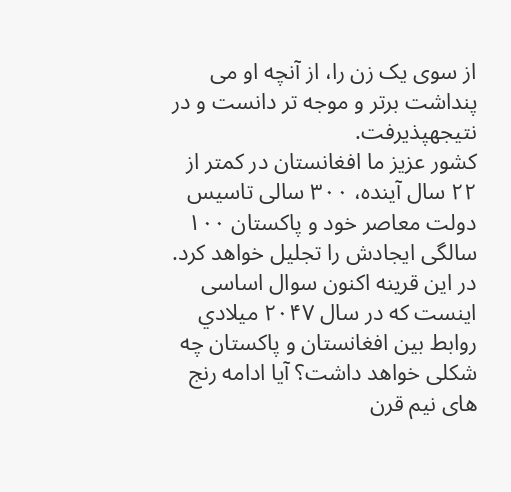از سوی یک زن را، از آنچه او می پنداشت برتر و موجه تر دانست و در نتیجهپذیرفت.
کشور عزیز ما افغانستان در کمتر از ۲۲ سال آینده، ۳۰۰ سالی تاسیس دولت معاصر خود و پاکستان ۱۰۰ سالگی ایجادش را تجلیل خواهد کرد. در این قرینه اکنون سوال اساسی اینست که در سال ۲۰۴۷ میلادي روابط بین افغانستان و پاکستان چه شکلی خواهد داشت؟ آیا ادامه رنج های نیم قرن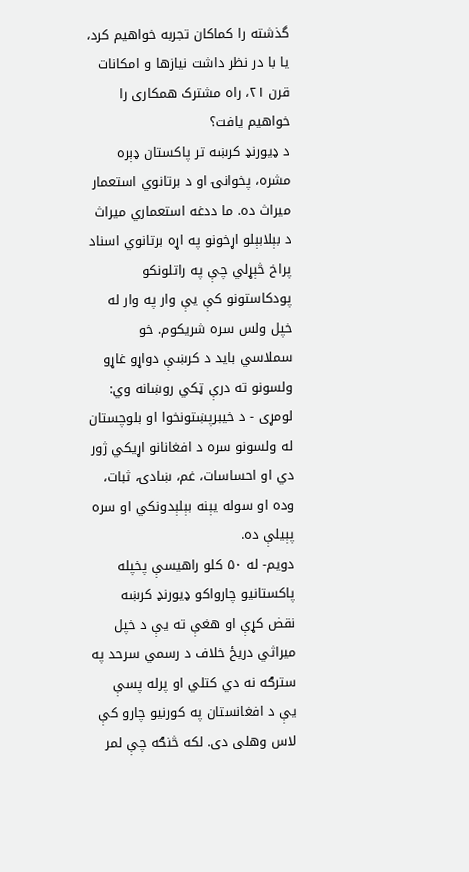گذشته را کماکان تجربه خواهیم کرد، یا با در نظر داشت نیازها و امکانات قرن ۲۱، راه مشترک همکاری را خواهیم یافت؟
د ډيورنډ کرښه تر پاکستان ډېره مشره، پخوانۍ او د برتانوي استعمار میراث ده. ما ددغه استعماري میراث د بېلابېلو اړخونو په اړه برتانوي اسناد پراخ څېړلي چې په راتلونکو پودکاستونو کې یې وار په وار له خپل ولس سره شریکوم. خو سملاسي باید د کرښې دواړو غاړو ولسونو ته درې ټکي روښانه وي:
لومړی - د خیبرپښتونخوا او بلوچستان له ولسونو سره د افغانانو اړیکي ژور دي او احساسات، غم، ښادۍ، ثبات، وده او سوله یېنه بېلېدونکي او سره پېیلې ده.
دویم- له ۵۰ کلو راهیسې پخپله پاکستانیو چارواکو ډيورنډ کرښه نقض کړې او هغې ته یې د خپل میراثي دریځ خلاف د رسمي سرحد په سترګه نه دي کتلي او پرله پسې یې د افغانستان په کورنیو چارو کې لاس وهلی دی. لکه څنګه چې لمر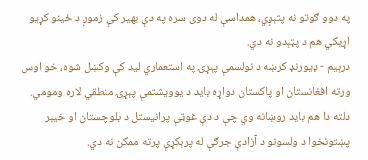په دوو ګوتو نه پتېږي، همداسې له دوی سره په دې بهیر کې زموږ د ځينو کړیو اړیکي هم د پټېدو نه دي.
درېیم - ډیورنډ کرښه د نولسمې پېړۍ په استعماري لید کې وکښل شوه، خو اوس ورته افغانستان او پاکستان دواړه باید د یوویشتمې پېړۍ منطقي لاره ومومي. دلته دا هم باید روښانه وي چې د دې غوټې پرانیستل د بلوچستان او خیبر پښتونخوا د ولسونو د آزادې جرګې له پرېکړې پرته ممکن نه دي.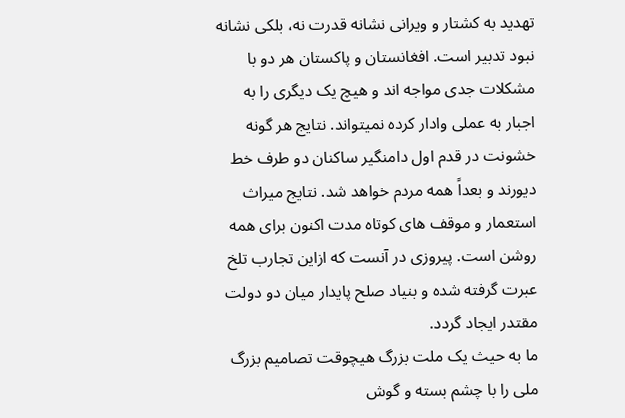تهدید به کشتار و ویرانی نشانه قدرت نه، بلکی نشانه نبود تدبیر است. افغانستان و پاکستان هر دو با مشکلات جدی مواجه اند و هیچ یک دیگری را به اجبار به عملی وادار کرده نمیتواند. نتایج هر گونه خشونت در قدم اول دامنگیر ساکنان دو طرف خط دیورند و بعداً همه مردم خواهد شد. نتایج میراث استعمار و موقف های کوتاه مدت اکنون برای همه روشن است. پیروزی در آنست که ازاین تجارب تلخ عبرت گرفته شده و بنیاد صلح پایدار میان دو دولت مقتدر ایجاد گردد.
ما به حیث یک ملت بزرگ هیچوقت تصامیم بزرگ ملی را با چشم بسته و گوش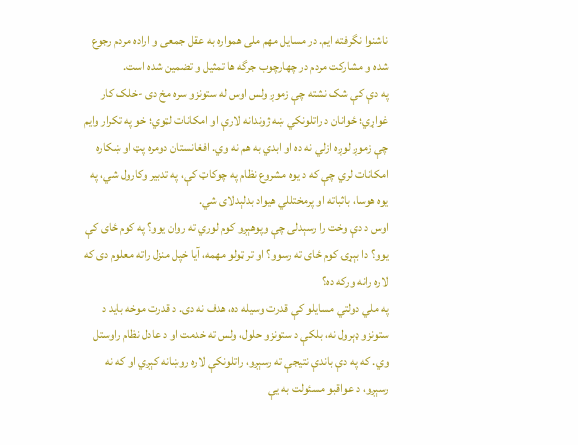ناشنوا نگرفته ایم. در مسایل مهم ملی همواره به عقل جمعی و اراده مردم رجوع شده و مشارکت مردم در چهارچوب جرگه ها تمثیل و تضمین شده است.
په دې کې شک نشته چې زموږ ولس اوس له ستونزو سره مخ دی -خلک کار غواړي؛ ځوانان د راتلونکي ښه ژوندانه لارې او امکانات لټوي؛ خو په تکرار وایم چې زموږ لوږه ازلي نه ده او ابدي به هم نه وي. افغانستان دومره پټ او ښکاره امکانات لري چې که د یوه مشروع نظام په چوکاټ کې، په تدبیر وکارول شي، په یوه هوسا، باثباته او پرمختللي هیواد بدلېدلای شي.
اوس د دې وخت را رسېدلی چې وپوهېږو کوم لوري ته روان یوو؟ په کوم ځای کې یوو؟ دا بېړۍ کوم ځای ته رسوو؟ او تر ټولو مهمه، آیا خپل منزل راته معلوم دی که لاره رانه ورکه ده؟
په ملي دولتي مسایلو کې قدرت وسیله ده، هدف نه دی. د قدرت موخه باید د ستونزو ډېرول نه، بلکې د ستونزو حلول، ولس ته خدمت او د عادل نظام راوستل وي. که په دې باندې نتیجې ته رسېږو، راتلونکې لاره روښانه کېږي او که نه رسېږو، د عواقبو مسئولت به یې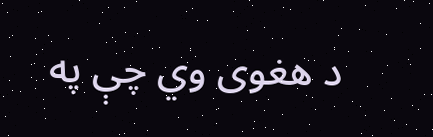د هغوی وي چې په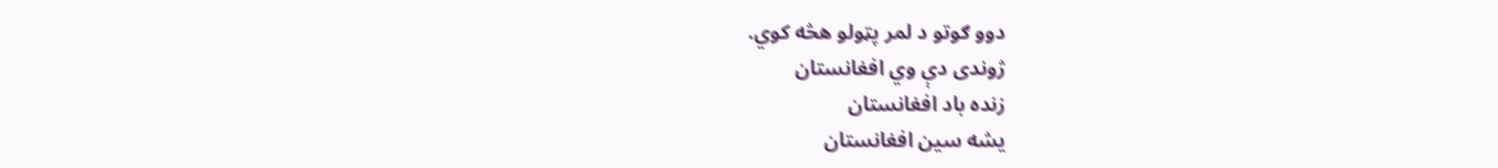دوو ګوتو د لمر پټولو هڅه کوي.
ژوندی دې وي افغانستان
زنده باد افغانستان
یشه سین افغانستان